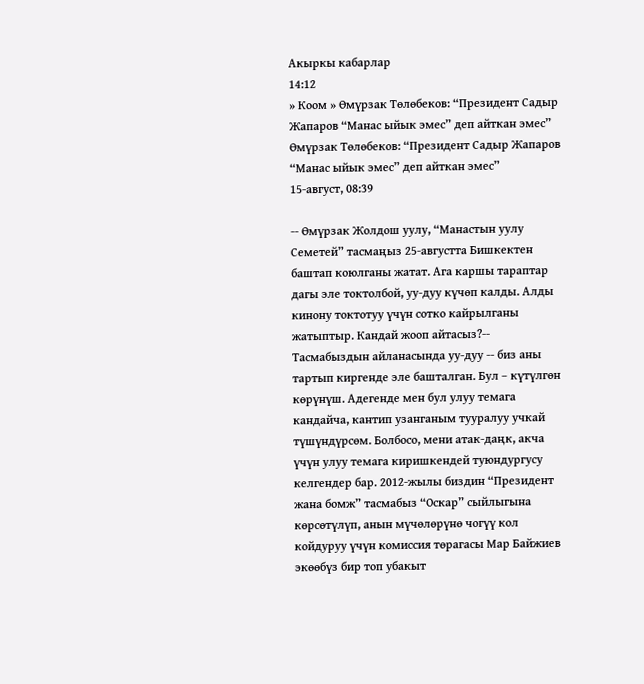Акыркы кабарлар
14:12
» Коом » Өмүрзак Төлөбеков: “Президент Садыр Жапаров “Манас ыйык эмес” деп айткан эмес”
Өмүрзак Төлөбеков: “Президент Садыр Жапаров “Манас ыйык эмес” деп айткан эмес”
15-август, 08:39

-- Өмүрзак Жолдош уулу, “Манастын уулу Семетей” тасмаңыз 25-августта Бишкектен баштап коюлганы жатат. Ага каршы тараптар дагы эле токтолбой, уу-дуу күчөп калды. Алды кинону токтотуу үчүн сотко кайрылганы жатыптыр. Кандай жооп айтасыз?-- Тасмабыздын айланасында уу-дуу -- биз аны тартып киргенде эле башталган. Бул – күтүлгөн көрүнүш. Адегенде мен бул улуу темага кандайча, кантип узанганым тууралуу учкай түшүндүрсөм. Болбосо, мени атак-даңк, акча үчүн улуу темага киришкендей туюндургусу келгендер бар. 2012-жылы биздин “Президент жана бомж” тасмабыз “Оскар” сыйлыгына көрсөтүлүп, анын мүчөлөрүнө чогүү кол койдуруу үчүн комиссия төрагасы Мар Байжиев экөөбүз бир топ убакыт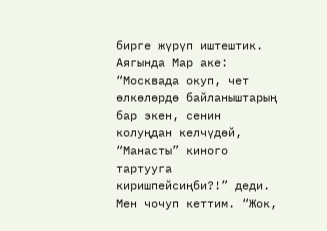бирге жүрүп иштештик. Аягында Мар аке: “Москвада окуп, чет өлкөлөрдө байланыштарың бар экен, сенин колуңдан келчүдөй, “Манасты” киного тартууга киришпейсиңби?!” деди. Мен чочуп кеттим. “Жок,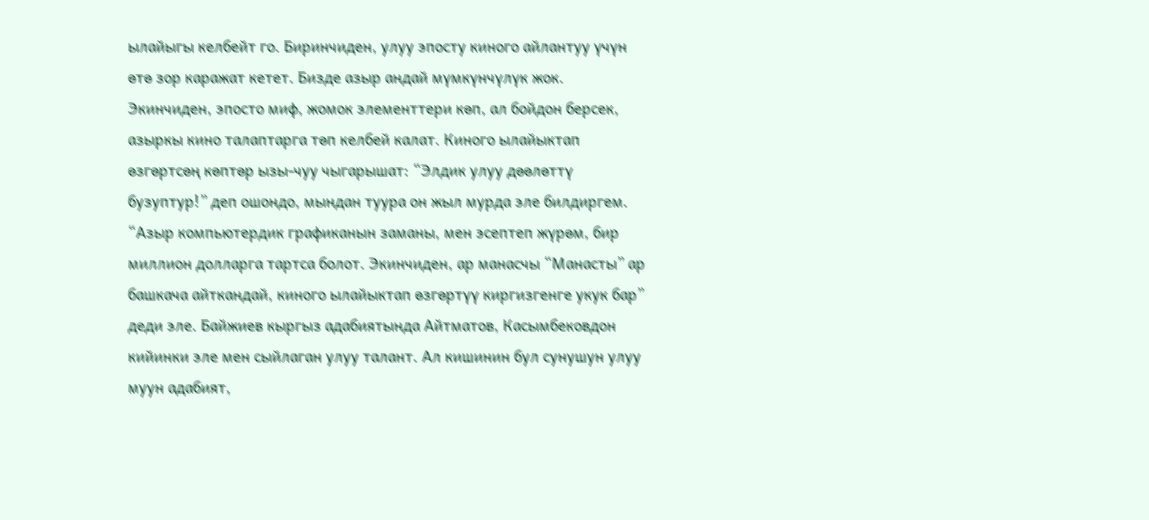ылайыгы келбейт го. Биринчиден, улуу эпосту киного айлантуу үчүн өтө зор каражат кетет. Бизде азыр андай мүмкүнчүлүк жок. Экинчиден, эпосто миф, жомок элементтери көп, ал бойдон берсек, азыркы кино талаптарга төп келбей калат. Киного ылайыктап өзгөртсөң көптөр ызы-чуу чыгарышат: “Элдик улуу дөөлөттү бузуптур!” деп ошондо, мындан туура он жыл мурда эле билдиргем. “Азыр компьютердик графиканын заманы, мен эсептеп жүрөм, бир миллион долларга тартса болот. Экинчиден, ар манасчы “Манасты” ар башкача айткандай, киного ылайыктап өзгөртүү киргизгенге укук бар” деди эле. Байжиев кыргыз адабиятында Айтматов, Касымбековдон кийинки эле мен сыйлаган улуу талант. Ал кишинин бул сунушун улуу муун адабият,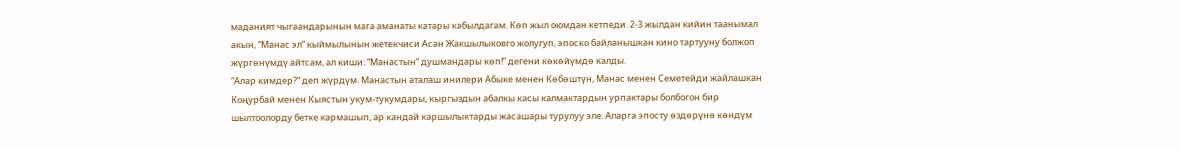маданият чыгаандарынын мага аманаты катары кабылдагам. Көп жыл оюмдан кетпеди. 2-3 жылдан кийин таанымал акын, “Манас эл” кыймылынын жетекчиси Асан Жакшылыковго жолугуп, эпоско байланышкан кино тартууну болжоп жүргөнүмдү айтсам, ал киши: “Манастын” душмандары көп!” дегени көкөйүмдө калды.
“Алар кимдер?” деп жүрдүм. Манастын аталаш инилери Абыке менен Көбөштүн, Манас менен Семетейди жайлашкан Коңурбай менен Кыястын укум-тукумдары, кыргыздын абалкы касы калмактардын урпактары болбогон бир шылтоолорду бетке кармашып, ар кандай каршылыктарды жасашары турулуу эле. Аларга эпосту өздөрүнө көндүм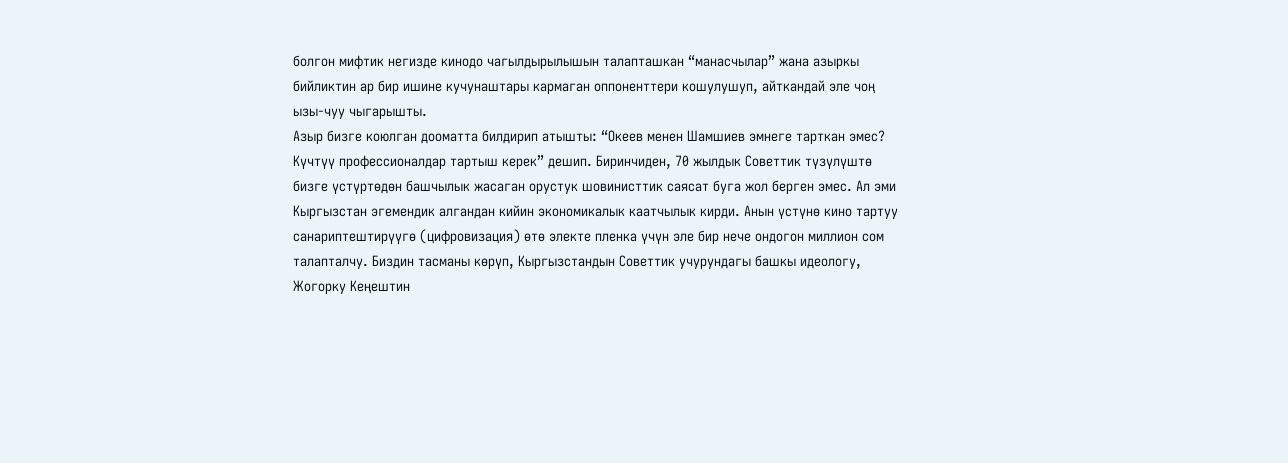болгон мифтик негизде кинодо чагылдырылышын талапташкан “манасчылар” жана азыркы бийликтин ар бир ишине кучунаштары кармаган оппоненттери кошулушуп, айткандай эле чоң ызы-чуу чыгарышты.
Азыр бизге коюлган дооматта билдирип атышты: “Океев менен Шамшиев эмнеге тарткан эмес? Күчтүү профессионалдар тартыш керек” дешип. Биринчиден, 70 жылдык Советтик түзүлүштө бизге үстүртөдөн башчылык жасаган орустук шовинисттик саясат буга жол берген эмес. Ал эми Кыргызстан эгемендик алгандан кийин экономикалык каатчылык кирди. Анын үстүнө кино тартуу санариптештирүүгө (цифровизация) өтө электе пленка үчүн эле бир нече ондогон миллион сом талапталчу. Биздин тасманы көрүп, Кыргызстандын Советтик учурундагы башкы идеологу, Жогорку Кеңештин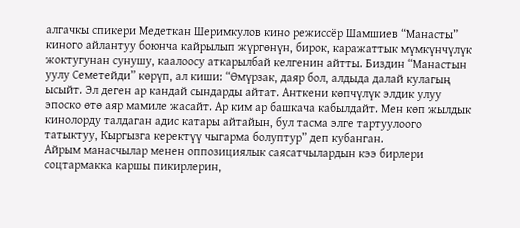алгачкы спикери Медеткан Шеримкулов кино режиссёр Шамшиев “Манасты” киного айлантуу боюнча кайрылып жүргөнүн, бирок, каражаттык мүмкүнчүлүк жоктугунан сунушу, каалоосу аткарылбай келгенин айтты. Биздин “Манастын уулу Семетейди” көрүп, ал киши: “Өмүрзак, даяр бол, алдыда далай кулагың ысыйт. Эл деген ар кандай сындарды айтат. Анткени көпчүлүк элдик улуу эпоско өтө аяр мамиле жасайт. Ар ким ар башкача кабылдайт. Мен көп жылдык кинолорду талдаган адис катары айтайын, бул тасма элге тартуулоого татыктуу, Кыргызга керектүү чыгарма болуптур” деп кубанган.
Айрым манасчылар менен оппозициялык саясатчылардын кээ бирлери соцтармакка каршы пикирлерин,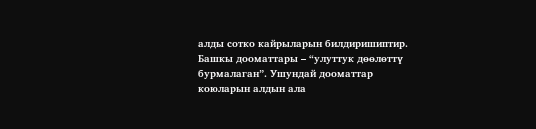алды сотко кайрыларын билдиришиптир. Башкы дооматтары – “улуттук дөөлөттү бурмалаган”. Ушундай дооматтар коюларын алдын ала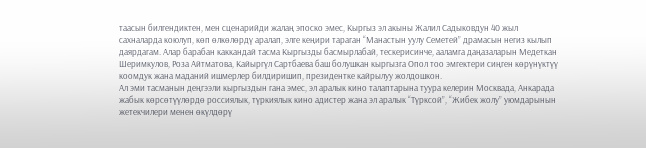таасын билгендиктен, мен сценарийди жалаң эпоско эмес, Кыргыз эл акыны Жалил Садыковдун 40 жыл сахналарда коюлуп, көп өлкөлөрдү аралап, элге кеңири тараган “Манастын уулу Семетей” драмасын негиз кылып даярдагам. Алар барабан каккандай тасма Кыргызды басмырлабай, тескерисинче, ааламга даңазаларын Медеткан Шеримкулов, Роза Айтматова, Кайыргүл Сартбаева баш болушкан кыргызга Опол тоо эмгектери сиңген көрүнүктүү коомдук жана маданий ишмерлер билдиришип, президентке кайрылуу жолдошкон.
Ал эми тасманын деңгээли кыргыздын гана эмес, эл аралык кино талаптарына туура келерин Москвада, Анкарада жабык көрсөтүүлөрдө россиялык, түркиялык кино адистер жана эл аралык “Түрксой”, “Жибек жолу” уюмдарынын жетекчилери менен өкүлдөрү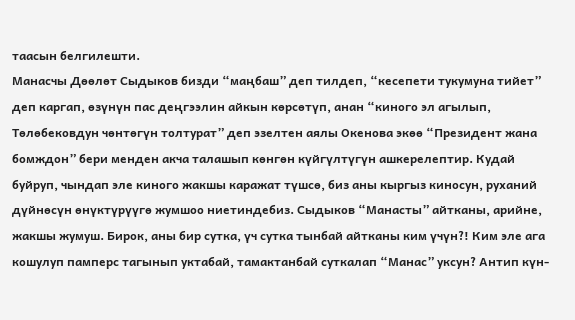таасын белгилешти.
Манасчы Дөөлөт Сыдыков бизди “маңбаш” деп тилдеп, “кесепети тукумуна тийет” деп каргап, өзүнүн пас деңгээлин айкын көрсөтүп, анан “киного эл агылып, Төлөбековдун чөнтөгүн толтурат” деп эзелтен аялы Окенова экөө “Президент жана бомждон” бери менден акча талашып көнгөн күйгүлтүгүн ашкерелептир. Кудай буйруп, чындап эле киного жакшы каражат түшсө, биз аны кыргыз киносун, руханий дүйнөсүн өнүктүрүүгө жумшоо ниетиндебиз. Сыдыков “Манасты” айтканы, арийне, жакшы жумуш. Бирок, аны бир сутка, үч сутка тынбай айтканы ким үчүн?! Ким эле ага кошулуп памперс тагынып уктабай, тамактанбай суткалап “Манас” уксун? Антип күн-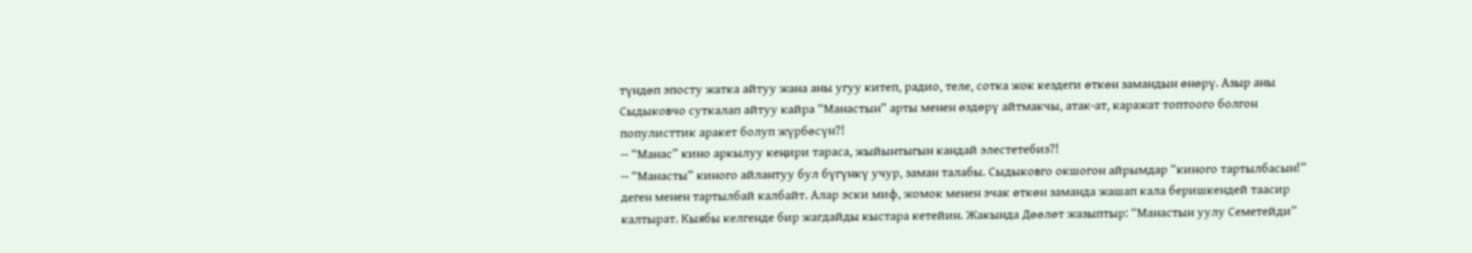түндөп эпосту жатка айтуу жана аны угуу китеп, радио, теле, сотка жок кездеги өткөн замандын өнөрү. Азыр аны Сыдыковчо суткалап айтуу кайра “Манастын” арты менен өздөрү айтмакчы, атак-ат, каражат топтоого болгон популисттик аракет болуп жүрбөсүн?!
-- “Манас” кино аркылуу кеңири тараса, жыйынтыгын кандай элестетебиз?!
-- “Манасты” киного айлантуу бул бүгүнкү учур, заман талабы. Сыдыковго окшогон айрымдар “киного тартылбасын!” деген менен тартылбай калбайт. Алар эски миф, жомок менен эчак өткөн заманда жашап кала беришкендей таасир калтырат. Кыябы келгенде бир жагдайды кыстара кетейин. Жакында Дөөлөт жазыптыр: “Манастын уулу Семетейди”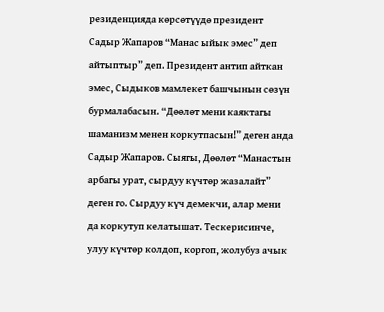резиденцияда көрсөтүүдө президент Садыр Жапаров “Манас ыйык эмес” деп айтыптыр” деп. Президент антип айткан эмес, Сыдыков мамлекет башчынын сөзүн бурмалабасын. “Дөөлөт мени каяктагы шаманизм менен коркутпасын!” деген анда Садыр Жапаров. Сыягы, Дөөлөт “Манастын арбагы урат, сырдуу күчтөр жазалайт” деген го. Сырдуу күч демекчи, алар мени да коркутуп келатышат. Тескерисинче, улуу күчтөр колдоп, коргоп, жолубуз ачык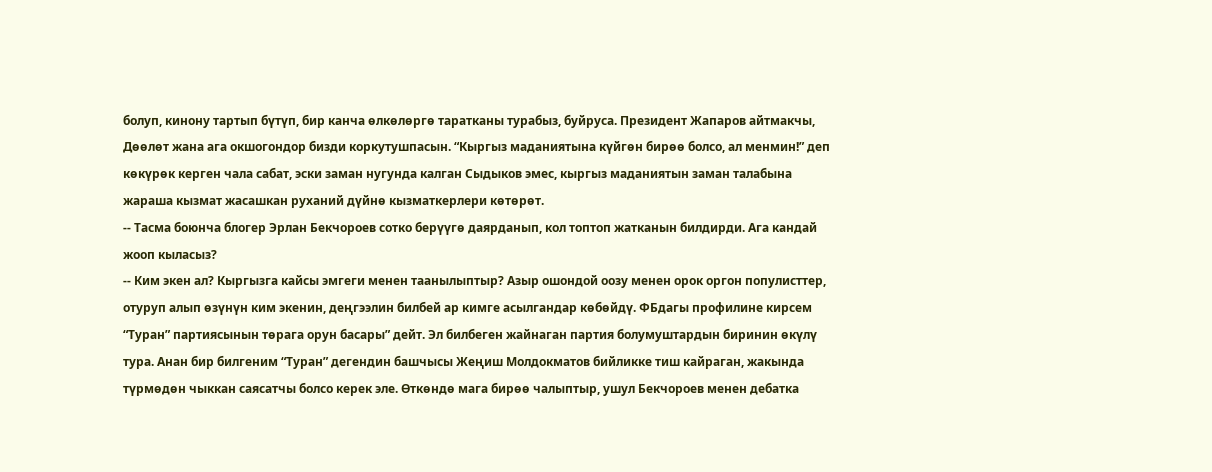болуп, кинону тартып бүтүп, бир канча өлкөлөргө таратканы турабыз, буйруса. Президент Жапаров айтмакчы, Дөөлөт жана ага окшогондор бизди коркутушпасын. “Кыргыз маданиятына күйгөн бирөө болсо, ал менмин!” деп көкүрөк керген чала сабат, эски заман нугунда калган Сыдыков эмес, кыргыз маданиятын заман талабына жараша кызмат жасашкан руханий дүйнө кызматкерлери көтөрөт.
-- Тасма боюнча блогер Эрлан Бекчороев сотко берүүгө даярданып, кол топтоп жатканын билдирди. Ага кандай жооп кыласыз?
-- Ким экен ал? Кыргызга кайсы эмгеги менен таанылыптыр? Азыр ошондой оозу менен орок оргон популисттер, отуруп алып өзүнүн ким экенин, деңгээлин билбей ар кимге асылгандар көбөйдү. ФБдагы профилине кирсем “Туран” партиясынын төрага орун басары” дейт. Эл билбеген жайнаган партия болумуштардын биринин өкүлү тура. Анан бир билгеним “Туран” дегендин башчысы Жеңиш Молдокматов бийликке тиш кайраган, жакында түрмөдөн чыккан саясатчы болсо керек эле. Өткөндө мага бирөө чалыптыр, ушул Бекчороев менен дебатка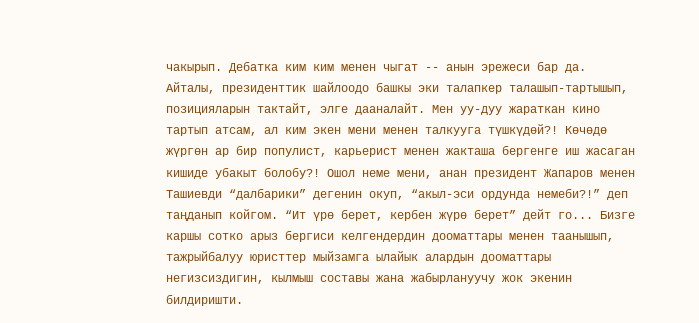чакырып. Дебатка ким ким менен чыгат -- анын эрежеси бар да. Айталы, президенттик шайлоодо башкы эки талапкер талашып-тартышып, позицияларын тактайт, элге дааналайт. Мен уу-дуу жараткан кино тартып атсам, ал ким экен мени менен талкууга түшкүдөй?! Көчөдө жүргөн ар бир популист, карьерист менен жакташа бергенге иш жасаган кишиде убакыт болобу?! Ошол неме мени, анан президент Жапаров менен Ташиевди “далбарики” дегенин окуп, “акыл-эси ордунда немеби?!” деп таңданып койгом. “Ит үрө берет, кербен жүрө берет” дейт го... Бизге каршы сотко арыз бергиси келгендердин дооматтары менен таанышып, тажрыйбалуу юристтер мыйзамга ылайык алардын дооматтары негизсиздигин, кылмыш составы жана жабырлануучу жок экенин билдиришти.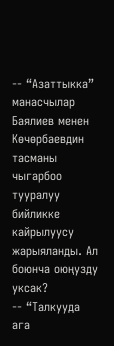-- “Азаттыкка” манасчылар Баялиев менен Көчөрбаевдин тасманы чыгарбоо тууралуу бийликке кайрылуусу жарыяланды. Ал боюнча оюңузду уксак?
-- “Талкууда ага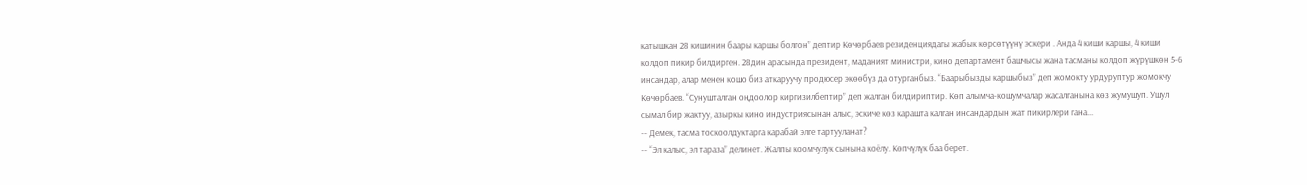катышкан 28 кишинин баары каршы болгон” дептир Көчөрбаев резиденциядагы жабык көрсөтүүнү эскери . Анда 4 киши каршы, 4 киши колдоп пикир билдирген. 28дин арасында президент, маданият министри, кино департамент башчысы жана тасманы колдоп жүрүшкөн 5-6 инсандар, алар менен кошо биз аткаруучу продюсер экөөбүз да отурганбыз. “Баарыбызды каршыбыз” деп жомокту урдуруптур жомокчу Көчөрбаев. “Сунушталган оңдоолор киргизилбептир” деп жалган билдириптир. Көп алымча-кошумчалар жасалганына көз жумушуп. Ушул сымал бир жактуу, азыркы кино индустриясынан алыс, эскиче көз карашта калган инсандардын жат пикирлери гана...
-- Демек, тасма тоскоолдуктарга карабай элге тартууланат?
-- “Эл калыс, эл тараза” делинет. Жалпы коомчулук сынына коёлу. Көпчүлүк баа берет.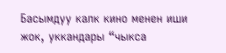Басымдуу калк кино менен иши жок, уккандары “чыкса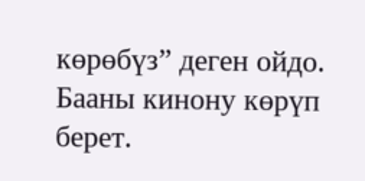көрөбүз” деген ойдо. Бааны кинону көрүп берет.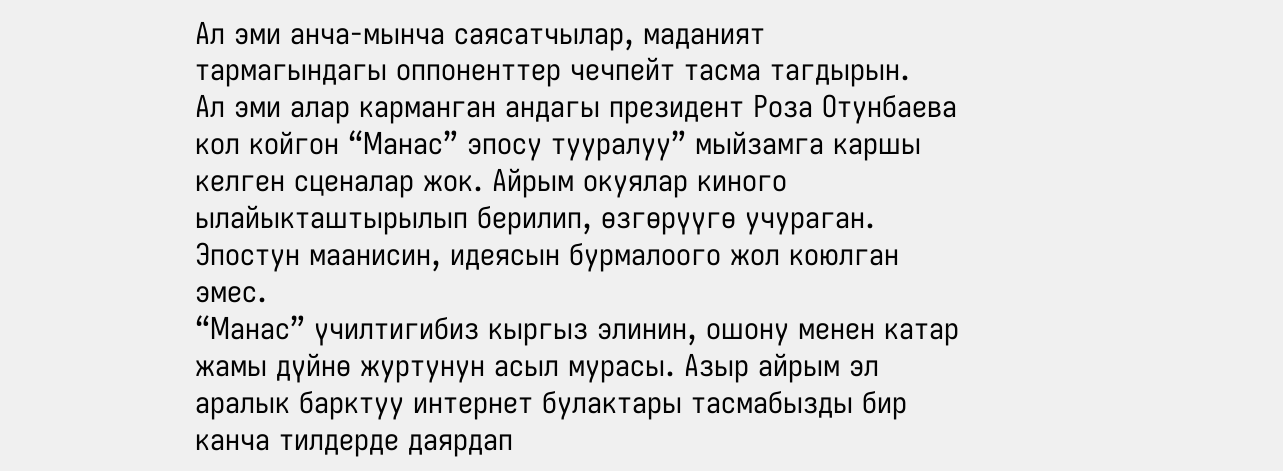Ал эми анча-мынча саясатчылар, маданият тармагындагы оппоненттер чечпейт тасма тагдырын.
Ал эми алар карманган андагы президент Роза Отунбаева кол койгон “Манас” эпосу тууралуу” мыйзамга каршы келген сценалар жок. Айрым окуялар киного ылайыкташтырылып берилип, өзгөрүүгө учураган. Эпостун маанисин, идеясын бурмалоого жол коюлган эмес.
“Манас” үчилтигибиз кыргыз элинин, ошону менен катар жамы дүйнө журтунун асыл мурасы. Азыр айрым эл аралык барктуу интернет булактары тасмабызды бир канча тилдерде даярдап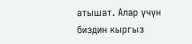атышат. Алар үчүн биздин кыргыз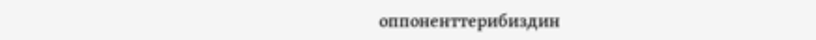оппоненттерибиздин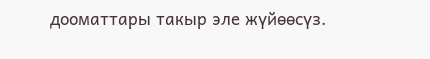дооматтары такыр эле жүйөөсүз.